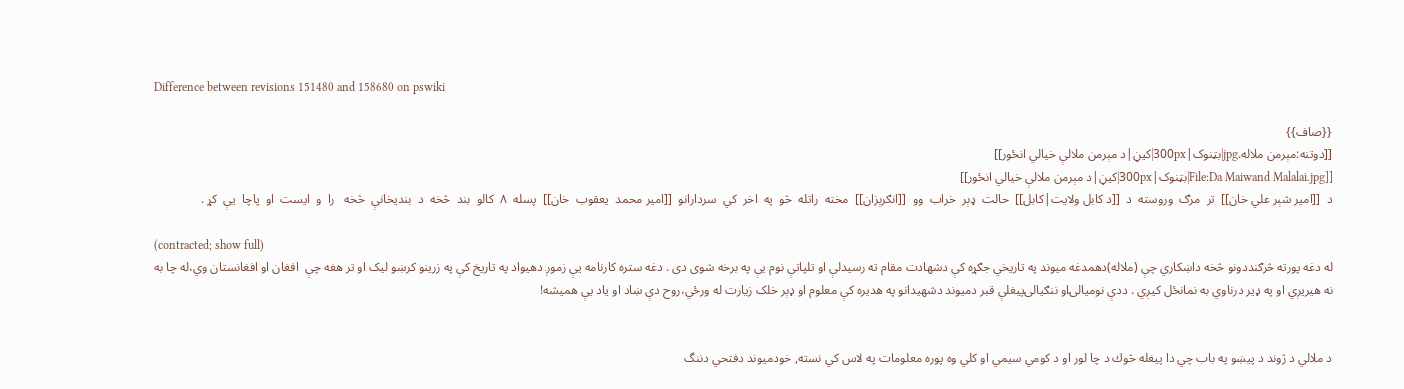Difference between revisions 151480 and 158680 on pswiki

{{صاف}}
[[دوتنه:مېرمن ملاله.jpg|بټنوک|300px|کیڼ|د مېرمن ملالې خيالي انځور]]
[[File:Da Maiwand Malalai.jpg|بټنوک|300px|کیڼ|د مېرمن ملالې خيالي انځور]]
د  [[امير شېر علي خان]]  تر  مرګ  وروسته  د  [[د کابل ولایت|کابل]]  حالت  ډېر  خراب  وو  [[انګرېزان]]  مخته  راتله  څو  په  اخر  کي  سردارانو  [[امير محمد  يعقوب  خان]]  پسله  ٨  کالو  بند  څخه  د  بنديخانې  څخه   را  و  ايست  او  پاچا  يې  کړ .

(contracted; show full)
له دغه پورته څرګنددونو څخه داښکاري چې (ملاله)دهمدغه میوند په تاریخي جګړه کې دشهادت مقام ته رسیدلې او تلپاتې نوم یې په برخه شوی دی . دغه ستره کارنامه یې زموږ دهیواد په تاریخ کې په زرینو کرښو لیک او تر هغه چې  افغان او افغانستان وي،له چا به نه هیریږي او په ډیر درناوي به نمانځل کیږي . ددې نومیالۍاو ننګیالۍپیغلې قبر دمیوند دشهیدانو په هدیره کې معلوم او ډېر خلک زیارت له ورځي،روح دې ښاد او یاد یې همیشه!


د ملالي د ژوند د پيښو په باب چي دا پيغله څوك د چا لور او د كومي سيمي او كلي وه پوره معلومات په لاس كي نسته, خودميوند دفتحي دننگ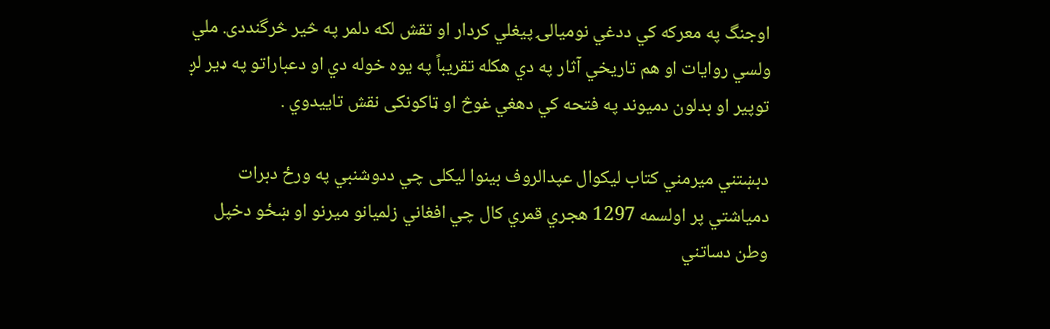اوجنگ په معركه كي ددغي نوميالۍ پيغلي كردار او تقش لكه دلمر په څير څرگنددى. ملي ولسي روايات او هم تاريخي آثار په دي هكله تقريباً په يوه خوله دي او دعباراتو په ډير لږ توپير او بدلون دميوند په فتحه كي دهغي غوڅ او ټاكونكى نقش تاييدوي .

دبښتني ميرمني كتاب ليكوال عپدالروف بينوا ليكلى چي ددوشنبي په ورځ دبرات دمياشتي پر اولسمه 1297 هجري قمري كال چي افغاني زلميانو ميرنو او ښځو دخپل وطن دساتني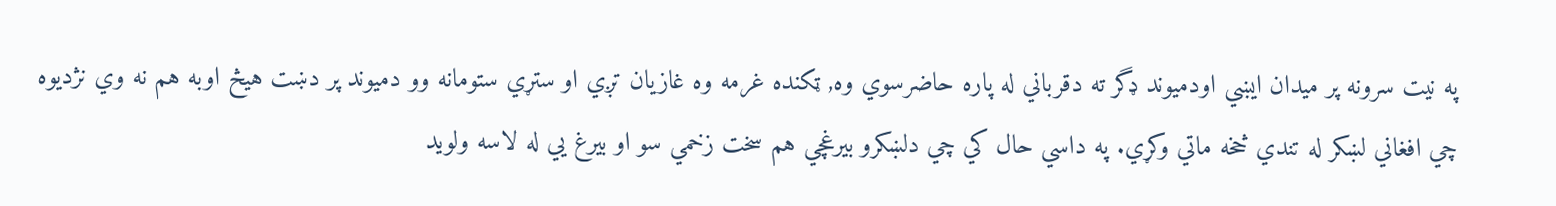په نيت سرونه پر ميدان ايښي اودميوند ډگر ته دقرباني له پاره حاضرسوي وه, ټكنده غرمه وه غازيان تږي او ستړي ستومانه وو دميوند پر دښت هيڅ اوبه هم نه وي نژديوه چي افغاني لښكر له تندي څخه ماتي وكړي. په داسي حال كي چي دلښكرو بيرغچي هم سخت زخمي سو او بيرغ يي له لاسه ولويد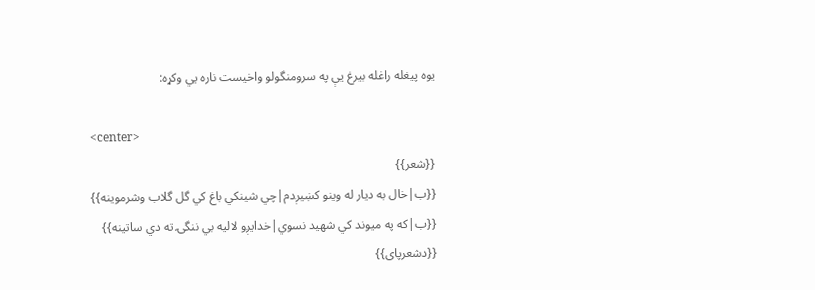يوه پيغله راغله بيرغ يې په سرومنگولو واخيست ناره يي وكړه:

<center>
{{شعر}}
{{ب|خال به ديار له وينو كښيږدم|چي شينكي باغ كي گل گلاب وشرموينه}}
{{ب|كه په ميوند كي شهيد نسوي|خدايږو لاليه بي ننگۍ ته دي ساتينه}}
{{دشعرپای}}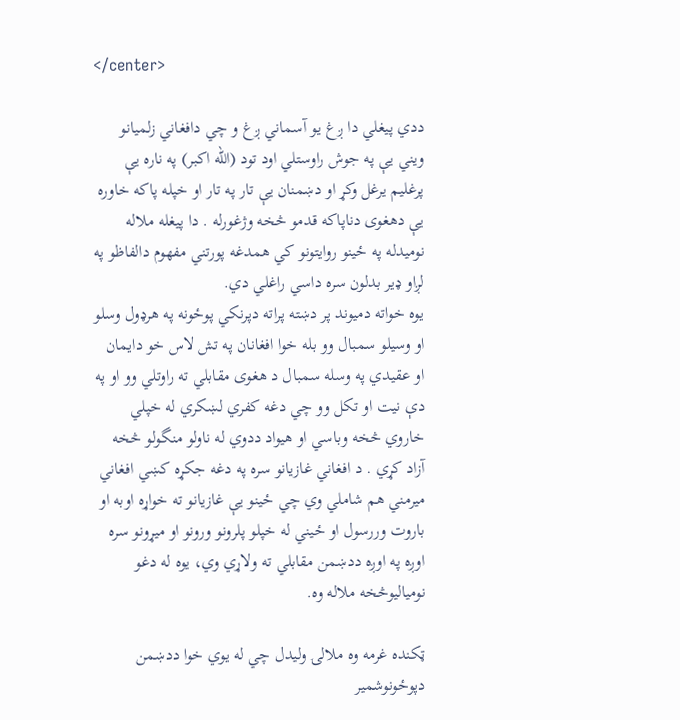</center>

ددي پيغلي دا ږغ يو آسماني ږغ و چي دافغاني زلميانو ويني يې په جوش راوستلي اود تود (الله اكبر) په ناره يې پرغليم يرغل وكړ او دښمنان يې تار په تار او خپله پاكه خاوره يې دهغوى دناپاكه قدمو څخه وژغورله . دا پيغله ملاله نوميدله په ځينو روايتونو كي همدغه پورتني مفهوم دالفاظو په لږاو ډير بدلون سره داسي راغلي دي.
يوه خواته دميوند پر دښته پراته دپرنكي پوځونه په هرډول وسلو او وسيلو سمبال وو بله خوا افغانان په تش لاس خو دايمان او عقيدي په وسله سمبال د هغوى مقابلي ته راوتلي وو او په دې نيت او تكل وو چي دغه كفري لښكري له خپلي خاروي څخه وباسي او هيواد ددوي له ناولو منگولو څخه آزاد كړي . د افغاني غازيانو سره په دغه جكړه كښي افغاني ميرمني هم شاملي وي چي ځينو يې غازيانو ته خواړه اوبه او باروت وررسول او ځيني له خپلو پلرونو ورونو او ميړونو سره اوږه په اوږه ددښمن مقابلي ته ولاړي وي، يوه له دغو نومياليوڅخه ملاله وه.

ټكنده غرمه وه ملالۍ وليدل چي له يوي خوا ددښمن دپوځونوشمير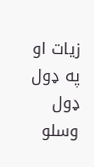زيات او په ډول ډول وسلو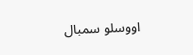اووسلو سمبال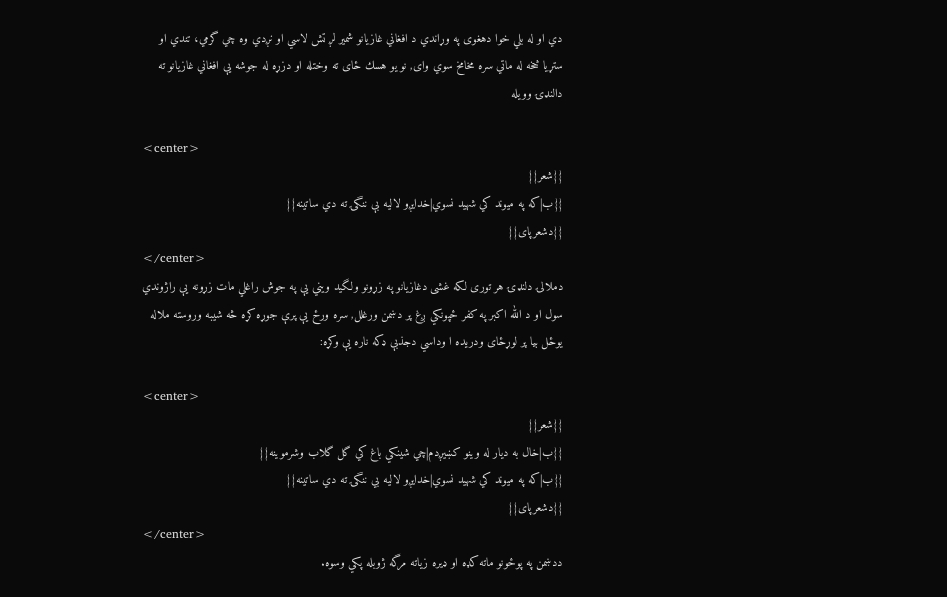دي او له بلي خوا دهغوى په وړاندي د افغاني غازيانو شمير لږ تش لاسي او نږدي وه چي گرمي، تندي او ستړيا څخه له ماتي سره مخامخ سوي واى, نو يو هسك ځاى ته وختله او دزړه له جوشه يې افغاني غازيانو ته دالنډۍ وويله

<center>
{{شعر}}
{{ب|كه په ميوند كي شهيد نسوي|خدايږو لاليه بې ننگۍ ته دي ساتينه}}
{{دشعرپای}}
</center>
دملالۍ دلنډۍ هر تورى لكه غشى دغازيانو په زړونو ولگيد ويني يې په جوش راغلي مات زړونه يې راژوندي سول او د الله اكبر په كفر ځپونكي ږغ پر دښمن ورغلل, سره ورځ يې پرې جوړه كړه څه شيبه وروسته ملاله يوځل بيا پر لوړځاى ودريده ا وداسي دجذبې ډكه ناره يې وكړه:

<center>
{{شعر}}
{{ب|خال به ديار له وينو كښيږدم|چي شينكي باغ كي گل گلاب وشرموينه}}
{{ب|كه په ميوند كي شهيد نسوي|خدايږو لاليه بي ننگۍ ته دي ساتينه}}
{{دشعرپای}}
</center>
ددښمن په پوځونو ماته كډه او ډيره زياته مرگه ژوبله پكي وسوه.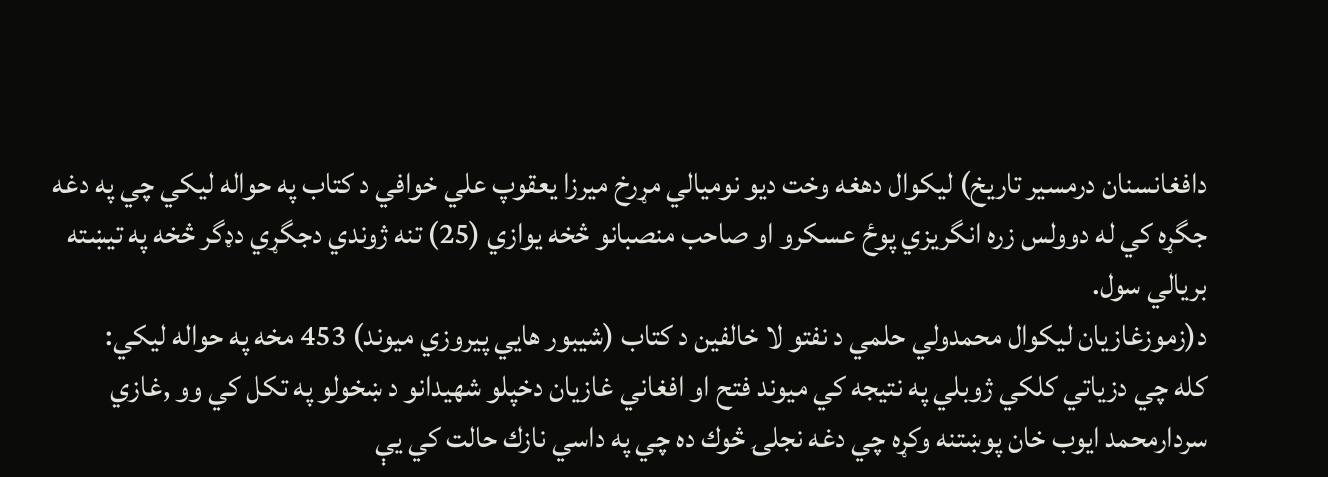دافغانسنان درمسير تاريخ) ليكوال دهغه وخت ديو نوميالي مړرخ ميرزا يعقوپ علي خوافي د كتاب په حواله ليكي چي په دغه جگړه كي له دوولس زره انگريزي پوځ عسكرو او صاحب منصبانو څخه يوازي (25) تنه ژوندي دجگړي دډگر څخه په تيښته بريالي سول.
د(زموزغازيان ليكوال محمدولي حلمي د نفتو لا خالفين د كتاب (شيبور هايي پيروزي ميوند) 453 مخه په حواله ليكي:
كله چي دزياتي كلكي ژوبلي په نتيجه كي ميوند فتح او افغاني غازيان دخپلو شهيدانو د ښخولو په تكل كي وو ,غازي سردارمحمد ايوب خان پوښتنه وكړه چي دغه نجلۍ څوك ده چي په داسي نازك حالت كي يې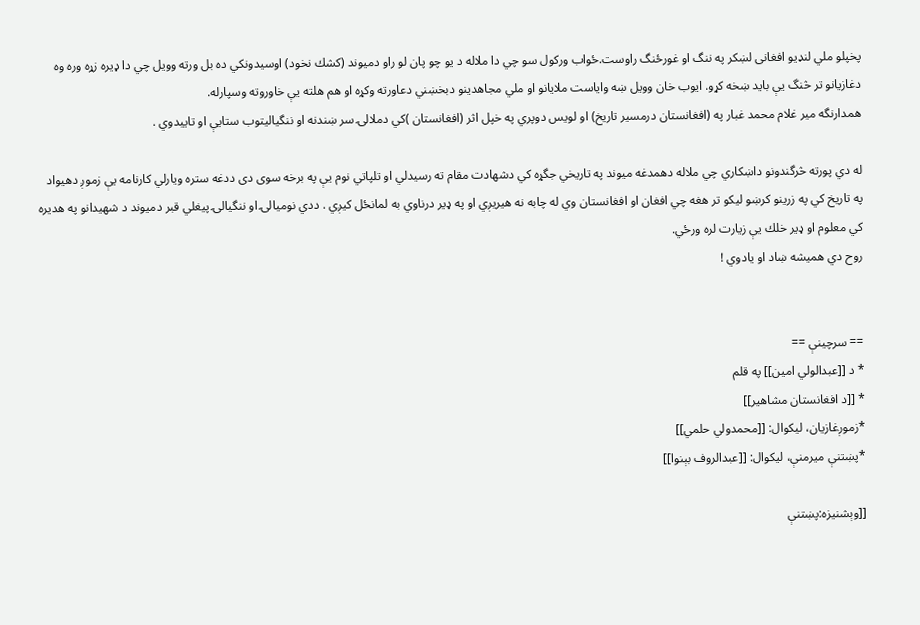پخپلو ملي لنډيو افغانى لښكر په ننگ او غورځنگ راوست.ځواب وركول سو چي دا ملاله د يو چو پان لو راو دميوند (كشك نخود) اوسيدونكي ده بل ورته وويل چي دا ډيره زړه وره وه دغازيانو تر څنگ يې بايد ښخه كړو. ايوب خان وويل ښه واياست ملايانو او ملي مجاهدينو دبخښني دعاورته وكړه او هم هلته يې خاوروته وسپارله.
همدارنگه مير غلام محمد غبار په (افغانستان درمسير تاريخ) او لويس دوپري په خپل اثر (افغانستان )كي دملالۍ سر ښندنه او ننگياليتوب ستايې او تاييدوي .

له دي پورته څرگندونو داښكاري چي ملاله دهمدغه ميوند په تاريخي جگړه كي دشهادت مقام ته رسيدلي او تلپاتي نوم يې په برخه سوى دى ددغه ستره ويارلي كارنامه يې زموږ دهيواد په تاريخ كي په زرينو كرښو ليكو تر هغه چي افغان او افغانستان وي له چابه نه هيريږي او په ډير درناوي به لمانځل كيږي . ددي نوميالۍ او ننگيالۍ پيغلي قبر دميوند د شهيدانو په هديره كي معلوم او ډير خلك يې زيارت لره ورځي.
روح دي هميشه ښاد او يادوي !


== سرچينې ==
* د [[عبدالولي امين]] په قلم
* [[د افغانستان مشاهير]]
*زموږغازيان، ليكوال: [[محمدولي حلمي]]
*پښتنې ميرمنې، ليكوال: [[عبدالروف بېنوا]]

[[وېشنيزه:پښتنې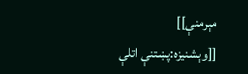مېرمنې]]
[[وېشنيزه:پښتنې اتلې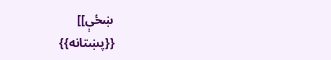ښځې]]
{{پښتانه}}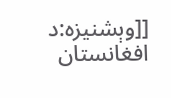[[وېشنيزه:د افغانستان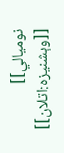نوميالي]]
[[وېشنيزه:اتلان]]